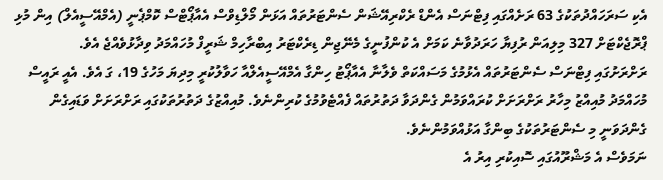އެކި ސަރަހައްދުތަކުގެ 63 ރަށެއްގައި ފިޓްނަސް އެންޑް ރެކްރިއޭޝަން ސެންޓަރުތައް އަޅަން މޯލްޑިވްސް އެއާޕޯޓްސް ކޮމްޕެނީ (އެމްއޭސީއެލް) އިން މުޅި ޕްރޮޖެކްޓަށް 327 މިލިއަން ރުފިޔާ ހަރަދުވާނެ ކަމަށް އެ ކުންފުނީގެ މެނޭޖިން ޑިރެކްޓަރު އިބްރާހިމް ޝަރީފް މުހައްމަދު ވިދާޅުވެއްޖެ އެވެ.
ރަށްރަށުގައި ފިޓްނަސް ސެންޓަރުތައް އެޅުމުގެ މަސައްކަތް ވެލާނާ އެއާޕޯޓު ހިންގާ އެމްއޭސީއެލްއާ ހަވާލުކުރީ މިދިޔަ މަހުގެ 19، ގަ އެވެ. އެއީ ރައީސް މުހައްމަދު މުއިއްޒު މިހާރު ރަށްރަށަށް ކުރައްވަމުން ގެންދަވާ ދަތުރުތައް ފެއްޓެވުމުގެ ކުރިންނެވެ. މުއިއްޒުގެ ދަތުރުތަކުގައި ރަށްރަށަށް ވަޑައިގެން ގެންދަވަނީ މި ސެންޓަރުތަކުގެ ބިންގާ އަޅުއްވަމުންނެވެ.
ނަމަވެސް އެ މަޝްރޫއުގައި ސޮއިކުރި އިރު އެ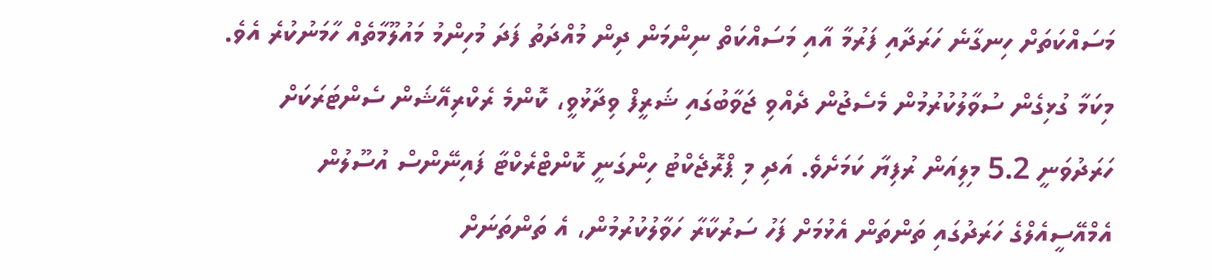މަސައްކަތަށް ހިނގާނެ ހަރަދާއި ފަރުމާ އާއި މަސައްކަތް ނިންމަން ދިން މުއްދަތު ފަދަ މުހިންމު މައުލޫމާތެއް ހާމަނުކުރެ އެވެ.
މިކަމާ ގުޅިގެން ސުވާލުކުރުމުން މެސެޖުން ދެއްވި ޖަވާބުގައި ޝަރީފް ވިދާޅުވީ، ކޮންމެ ރެކްރިއޭޝަން ސެންޓަރަކަށް ހަރަދުވަނީ 5.2 މިލިއަން ރުފިޔާ ކަމަށެވެ. އަދި މި ޕްރޮޖެކްޓު ހިންގަނީ ކޮންޓްރެކްޓާ ފައިނޭންސް އުސޫލުން އެމްއޭސީއެލްގެ ހަރަދުގައި ތަންތަން އެޅުމަށް ފަހު ސަރުކާރާ ހަވާލުކުރުމުން، އެ ތަންތަނަށް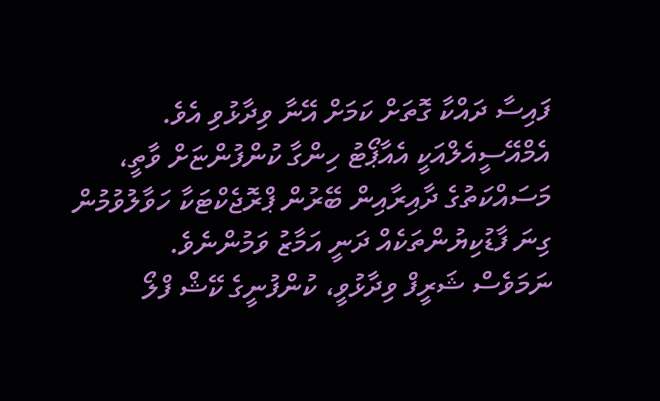ފައިސާ ދައްކާ ގޮތަށް ކަމަށް އޭނާ ވިދާޅުވި އެވެ.
އެމްއޭސީއެލްއަކީ އެއާޕޯޓު ހިންގާ ކުންފުންޏަށް ވާތީ، މަސައްކަތުގެ ދާއިރާއިން ބޭރުން ޕްރޮޖެކްޓަކާ ހަވާލުވުމުން ގިނަ ފާޑުކިޔުންތަކެއް ދަނީ އަމާޒު ވަމުންނެވެ.
ނަމަވެސް ޝަރީފް ވިދާޅުވީ، ކުންފުނީގެ ކޭޝް ފްލޯ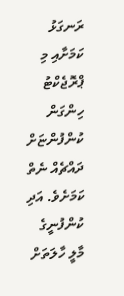ރަނގަޅު ކަމަށާއި މި ޕްރޮޖެކްޓު ހިންގަން ކުންފުންޏަށް ދައްޗެއް ނެތް ކަމަށެވެ. އަދި ކުންފުނީގެ މާލީ ހާލަތަށް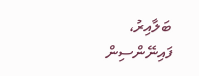ބަލާއިރު، ފައިނޭންސިން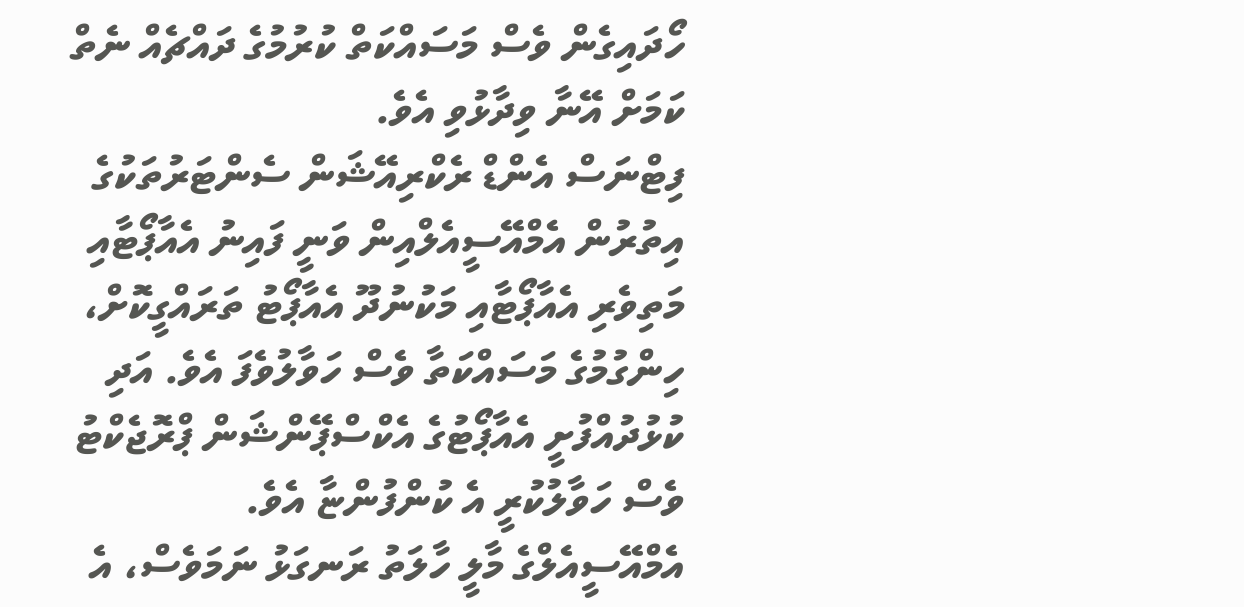ހޯދައިގެން ވެސް މަސައްކަތް ކުރުމުގެ ދައްޗެއް ނެތް ކަމަށް އޭނާ ވިދާޅުވި އެވެ.
ފިޓްނަސް އެންޑް ރެކްރިއޭޝަން ސެންޓަރުތަކުގެ އިތުރުން އެމްއޭސީއެލްއިން ވަނީ ފައިނު އެއާޕޯޓާއި މަތިވެރި އެއާޕޯޓާއި މަކުނުދޫ އެއާޕޯޓު ތަރައްގީކޮށް، ހިންގުމުގެ މަސައްކަތާ ވެސް ހަވާލުވެފަ އެވެ. އަދި ކުޅުދުއްފުށީ އެއާޕޯޓުގެ އެކްސްޕޭންޝަން ޕްރޮޖެކްޓު ވެސް ހަވާލުކުރީ އެ ކުންފުންޏާ އެވެ.
އެމްއޭސީއެލްގެ މާލީ ހާލަތު ރަނގަޅު ނަމަވެސް، އެ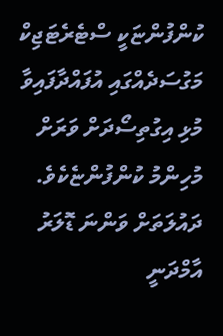ކުންފުންޏަކީ ސްޓެރެޓަޖިކް މަގުސަދެއްގައި އުފައްދާފައިވާ މުޅި އިގުތިސޯދަށް ވަރަށް މުހިންމު ކުންފުންޏެކެވެ. ދައުލަތަށް ވަންނަ ޑޮލަރު އާމްދަނީ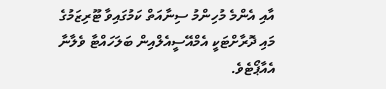އާއި އެންމެ މުހިންމު ސިނާއަތް ކަމުގައިވާ ޓޫރިޒަމުގެ މައި ދޮރާށްޓަކީ އެމްއޭސީއެލްއިން ބަލަހައްޓާ ވެލާނާ އެއާޕޯޓެވެ.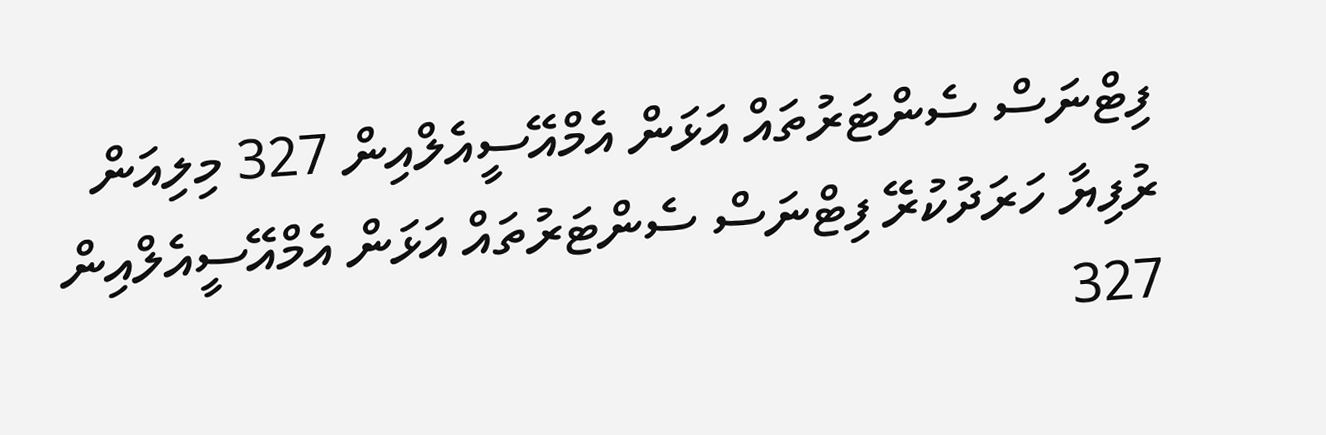ފިޓްނަސް ސެންޓަރުތައް އަޅަން އެމްއޭސީއެލްއިން 327 މިލިއަން ރުފިޔާ ހަރަދުކުރޭ ފިޓްނަސް ސެންޓަރުތައް އަޅަން އެމްއޭސީއެލްއިން 327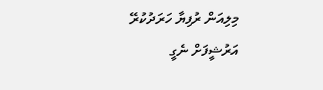މިލިއަން ރުފިޔާ ހަރަދުކުރޭ
އަރުޝީފަށް ނެގީ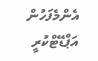އެންމެފަހުން އަޕްޑޭޓްކުރީ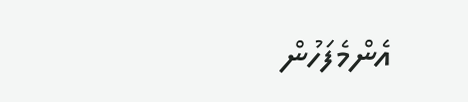އެންމެފަހުން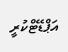އަޕްޑޭޓްކުރީ